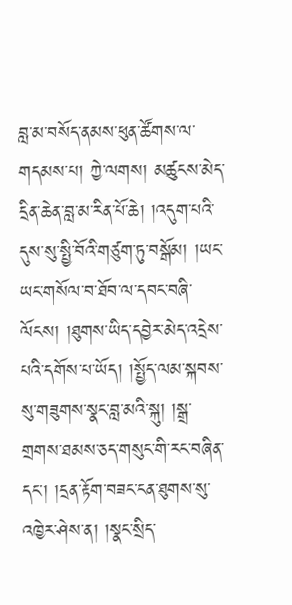བླ་མ་བསོད་ནམས་ཕུན་ཚོགས་ལ་གདམས་པ། ཀྱེ་ལགས། མཚུངས་མེད་དྲིན་ཆེན་བླ་མ་རིན་པོ་ཆེ། །འདུག་པའི་དུས་སུ་སྤྱི་བོའི་གཙུག་ཏུ་བསྒོམ། །ཡང་ཡང་གསོལ་བ་ཐོབ་ལ་དབང་བཞི་ལོངས། །ཐུགས་ཡིད་དབྱེར་མེད་འདྲེས་པའི་དགོས་པ་ཡོད། །སྤྱོད་ལམ་སྐབས་སུ་གཟུགས་སྣང་བླ་མའི་སྐུ། །སྒྲ་གྲགས་ཐམས་ཅད་གསུང་གི་རང་བཞིན་དང་། །དྲན་རྟོག་བཟང་ངན་ཐུགས་སུ་འཁྱེར་ཤེས་ན། །སྣང་སྲིད་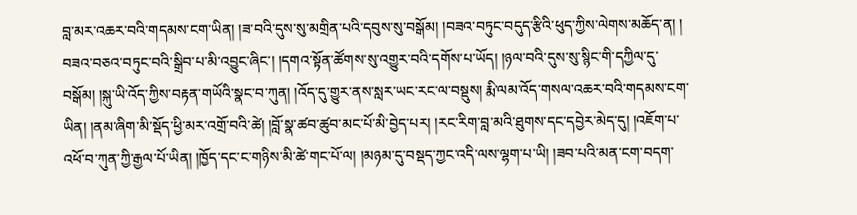བླ་མར་འཆར་བའི་གདམས་ངག་ཡིན། །ཟ་བའི་དུས་སུ་མགྲིན་པའི་དབུས་སུ་བསྒོམ། །བཟའ་བཏུང་བདུད་རྩིའི་ཕུད་ཀྱིས་ལེགས་མཆོད་ན། ། བཟའ་བཅའ་བཏུང་བའི་སྒྲིབ་པ་མི་འབྱུང་ཞིང་། །དགའ་སྟོན་ཚོགས་སུ་འགྱུར་བའི་དགོས་པ་ཡོད། །ཉལ་བའི་དུས་སུ་སྙིང་གི་དཀྱིལ་དུ་བསྒོམ། །སྐུ་ཡི་འོད་ཀྱིས་བརྟན་གཡོའི་སྣང་བ་ཀུན། །འོད་དུ་གྱུར་ནས་སླར་ཡང་རང་ལ་བསྡུས། རྨི་ལམ་འོད་གསལ་འཆར་བའི་གདམས་ངག་ཡིན། །ནམ་ཞིག་མི་སྡོད་ཕྱི་མར་འགྲོ་བའི་ཚེ། །བློ་སྣ་ཚབ་ཚུབ་མང་པོ་མི་བྱེད་པར། །རང་རིག་བླ་མའི་ཐུགས་དང་དབྱེར་མེད་དུ། །འཇོག་པ་འཕོ་བ་ཀུན་ཀྱི་རྒྱལ་པོ་ཡིན། །ཁྱོད་དང་ང་གཉིས་མི་ཚེ་གང་པོ་ལ། །མཉམ་དུ་བསྡད་ཀྱང་འདི་ལས་ལྷག་པ་ཡི། །ཟབ་པའི་མན་ངག་བདག་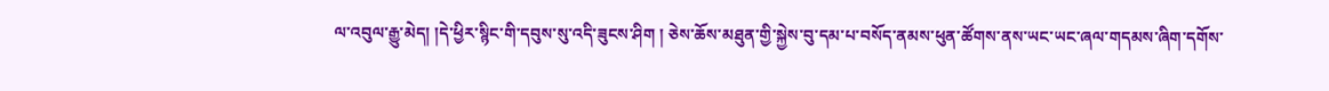ལ་འབུལ་རྒྱུ་མེད། །དེ་ཕྱིར་སྙིང་གི་དབུས་སུ་འདི་ཟུངས་ཤིག ། ཅེས་ཆོས་མཐུན་གྱི་སྐྱེས་བུ་དམ་པ་བསོད་ནམས་ཕུན་ཚོགས་ནས་ཡང་ཡང་ཞལ་གདམས་ཞིག་དགོས་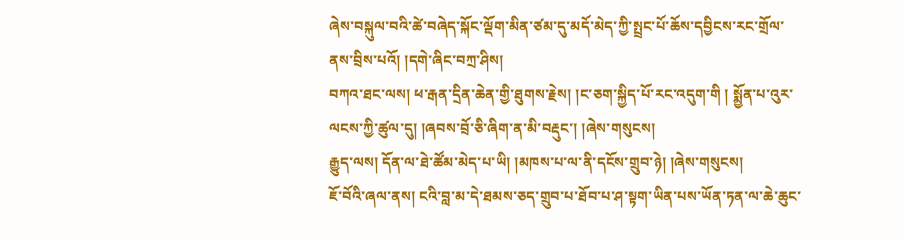ཞེས་བསྐུལ་བའི་ཚེ་བཞེད་སྐོང་ལྡོག་མིན་ཙམ་དུ་མདོ་མེད་ཀྱི་སྤྲང་པོ་ཆོས་དབྱིངས་རང་གྲོལ་ནས་བྲིས་པའོ། །དགེ་ཞིང་བཀྲ་ཤིས།
བཀའ་ཐང་ལས། ཕ་རྒན་དྲིན་ཆེན་གྱི་ཐུགས་རྗེས། །ང་ཅག་སྐྱིད་པོ་རང་འདུག་གི ། སྨྱོན་པ་འུར་ལངས་ཀྱི་ཚུལ་དུ། །ཞབས་བྲོ་ཅི་ཞིག་ན་མི་བརྡུང་། །ཞེས་གསུངས།
རྒྱུད་ལས། དོན་ལ་ཐེ་ཚོམ་མེད་པ་ཡི། །མཁས་པ་ལ་ནི་དངོས་གྲུབ་ཉེ། །ཞེས་གསུངས།
ཇོ་བོའི་ཞལ་ནས། ངའི་བླ་མ་དེ་ཐམས་ཅད་གྲུབ་པ་ཐོབ་པ་ཤ་སྟག་ཡིན་པས་ཡོན་ཏན་ལ་ཆེ་ཆུང་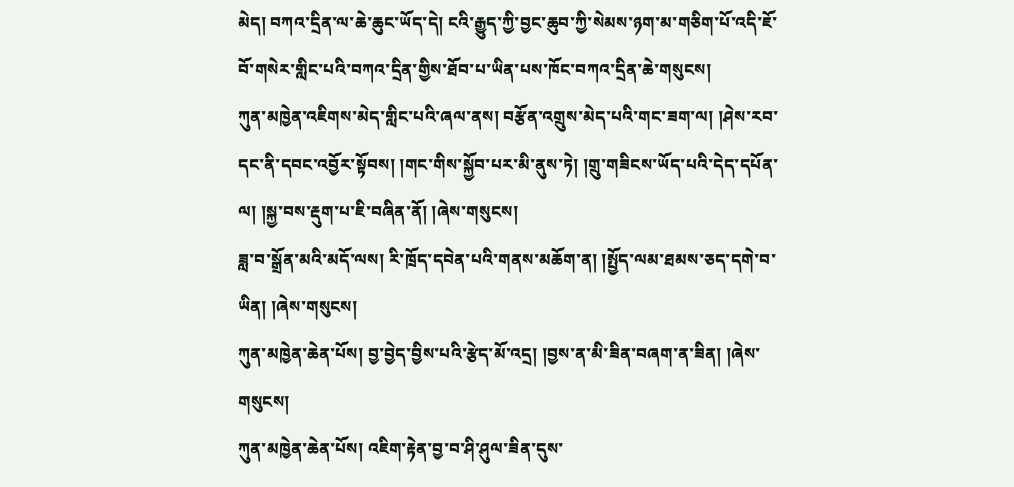མེད། བཀའ་དྲིན་ལ་ཆེ་ཆུང་ཡོད་དེ། ངའི་རྒྱུད་ཀྱི་བྱང་ཆུབ་ཀྱི་སེམས་ཉག་མ་གཅིག་པོ་འདི་ཇོ་བོ་གསེར་གླིང་པའི་བཀའ་དྲིན་གྱིས་ཐོབ་པ་ཡིན་པས་ཁོང་བཀའ་དྲིན་ཆེ་གསུངས།
ཀུན་མཁྱེན་འཇིགས་མེད་གླིང་པའི་ཞལ་ནས། བརྩོན་འགྲུས་མེད་པའི་གང་ཟག་ལ། །ཤེས་རབ་དང་ནི་དབང་འབྱོར་སྟོབས། །གང་གིས་སྐྱོབ་པར་མི་ནུས་ཏེ། །གྲུ་གཟིངས་ཡོད་པའི་དེད་དཔོན་ལ། །སྐྱ་བས་རྡུག་པ་ཇི་བཞིན་ནོ། །ཞེས་གསུངས།
ཟླ་བ་སྒྲོན་མའི་མདོ་ལས། རི་ཁྲོད་དབེན་པའི་གནས་མཆོག་ན། །སྤྱོད་ལམ་ཐམས་ཅད་དགེ་བ་ཡིན། །ཞེས་གསུངས།
ཀུན་མཁྱེན་ཆེན་པོས། བྱ་བྱེད་བྱིས་པའི་རྩེད་མོ་འདྲ། །བྱས་ན་མི་ཟིན་བཞག་ན་ཟིན། །ཞེས་གསུངས།
ཀུན་མཁྱེན་ཆེན་པོས། འཇིག་རྟེན་བྱ་བ་ཤི་ཤུལ་ཟིན་དུས་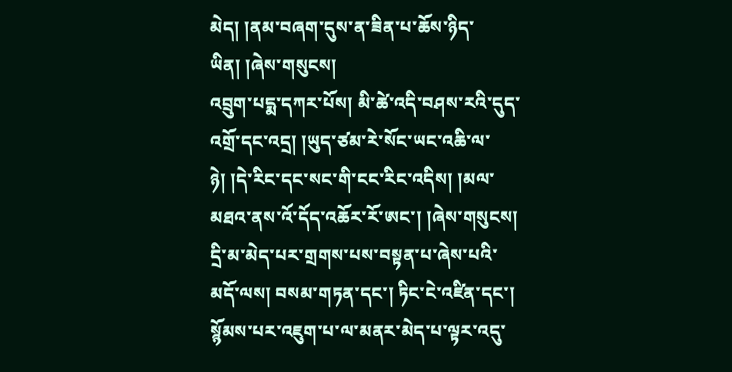མེད། །ནམ་བཞག་དུས་ན་ཟིན་པ་ཆོས་ཉིད་ཡིན། །ཞེས་གསུངས།
འབྲུག་པདྨ་དཀར་པོས། མི་ཚེ་འདི་བཤས་རའི་དུད་འགྲོ་དང་འདྲ། །ཡུད་ཙམ་རེ་སོང་ཡང་འཆི་ལ་ཉེ། །དེ་རིང་དང་སང་གི་ངང་རིང་འདིས། །མལ་མཐའ་ནས་འོ་དོད་འཆོར་རོ་ཨང་། །ཞེས་གསུངས།
དྲི་མ་མེད་པར་གྲགས་པས་བསྟན་པ་ཞེས་པའི་མདོ་ལས། བསམ་གཏན་དང་། ཏིང་ངེ་འཛིན་དང་། སྙོམས་པར་འཇུག་པ་ལ་མནར་མེད་པ་ལྟར་འདུ་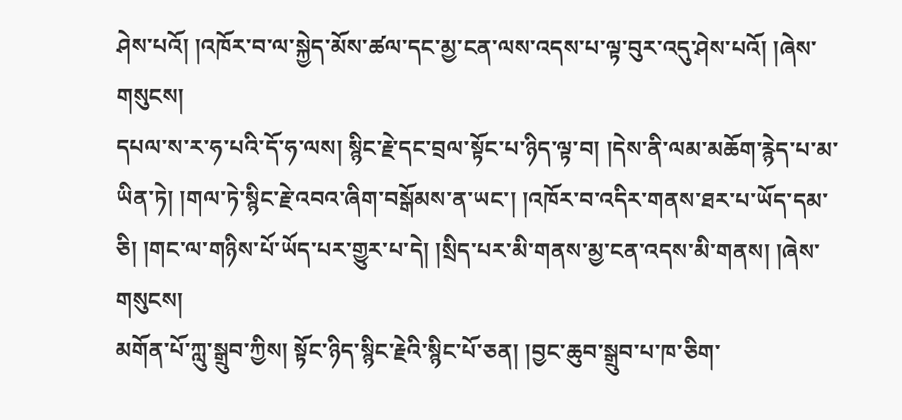ཤེས་པའོ། །འཁོར་བ་ལ་སྐྱེད་མོས་ཚལ་དང་མྱ་ངན་ལས་འདས་པ་ལྟ་བུར་འདུ་ཤེས་པའོ། །ཞེས་གསུངས།
དཔལ་ས་ར་ཧ་པའི་དོ་ཧ་ལས། སྙིང་རྗེ་དང་བྲལ་སྟོང་པ་ཉིད་ལྟ་བ། །དེས་ནི་ལམ་མཆོག་རྙེད་པ་མ་ཡིན་ཏེ། །གལ་ཏེ་སྙིང་རྗེ་འབའ་ཞིག་བསྒོམས་ན་ཡང་། །འཁོར་བ་འདིར་གནས་ཐར་པ་ཡོད་དམ་ཅི། །གང་ལ་གཉིས་པོ་ཡོད་པར་གྱུར་པ་དེ། །སྲིད་པར་མི་གནས་མྱ་ངན་འདས་མི་གནས། །ཞེས་གསུངས།
མགོན་པོ་ཀླུ་སྒྲུབ་ཀྱིས། སྟོང་ཉིད་སྙིང་རྗེའི་སྙིང་པོ་ཅན། །བྱང་ཆུབ་སྒྲུབ་པ་ཁ་ཅིག་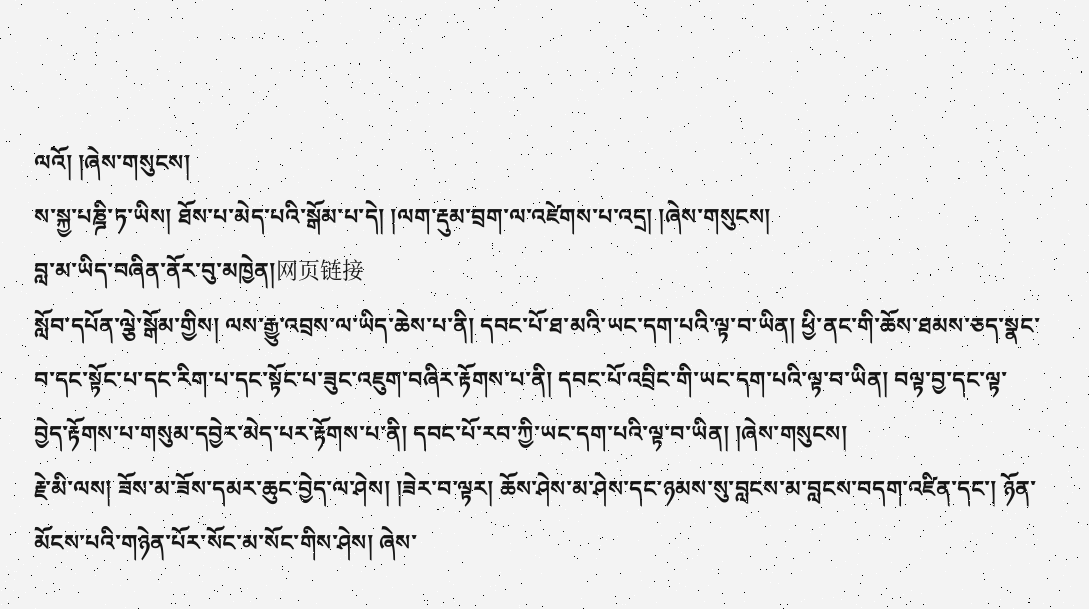ལའོ། །ཞེས་གསུངས།
ས་སྐྱ་པཎྜི་ཏ་ཡིས། ཐོས་པ་མེད་པའི་སྒོམ་པ་དེ། །ལག་རྡུམ་བྲག་ལ་འཛེགས་པ་འདྲ། །ཞེས་གསུངས།
བླ་མ་ཡིད་བཞིན་ནོར་བུ་མཁྱེན།网页链接
སློབ་དཔོན་ལྕེ་སྒོམ་གྱིས། ལས་རྒྱུ་འབྲས་ལ་ཡིད་ཆེས་པ་ནི། དབང་པོ་ཐ་མའི་ཡང་དག་པའི་ལྟ་བ་ཡིན། ཕྱི་ནང་གི་ཆོས་ཐམས་ཅད་སྣང་བ་དང་སྟོང་པ་དང་རིག་པ་དང་སྟོང་པ་ཟུང་འཇུག་བཞིར་རྟོགས་པ་ནི། དབང་པོ་འབྲིང་གི་ཡང་དག་པའི་ལྟ་བ་ཡིན། བལྟ་བྱ་དང་ལྟ་བྱེད་རྟོགས་པ་གསུམ་དབྱེར་མེད་པར་རྟོགས་པ་ནི། དབང་པོ་རབ་ཀྱི་ཡང་དག་པའི་ལྟ་བ་ཡིན། །ཞེས་གསུངས།
རྗེ་མི་ལས། ཟོས་མ་ཟོས་དམར་ཆུང་བྱེད་ལ་ཤེས། །ཟེར་བ་ལྟར། ཆོས་ཤེས་མ་ཤེས་དང་ཉམས་སུ་བླངས་མ་བླངས་བདག་འཛིན་དང་། ཉོན་མོངས་པའི་གཉེན་པོར་སོང་མ་སོང་གིས་ཤེས། ཞེས་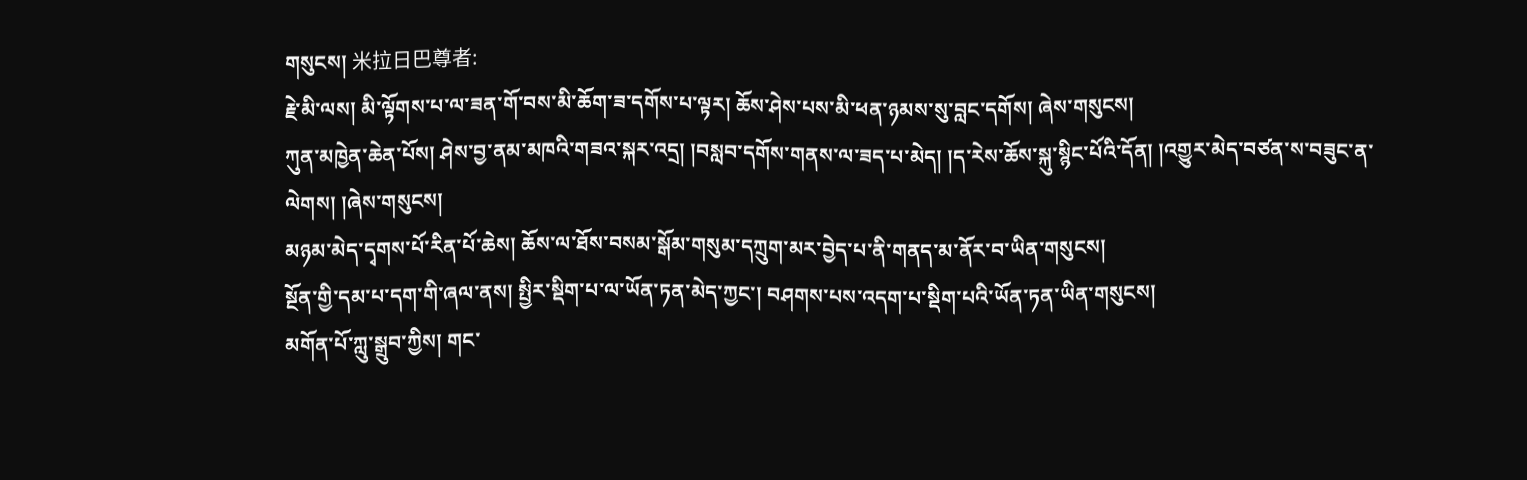གསུངས། 米拉日巴尊者:
རྗེ་མི་ལས། མི་ལྟོགས་པ་ལ་ཟན་གོ་བས་མི་ཆོག་ཟ་དགོས་པ་ལྟར། ཆོས་ཤེས་པས་མི་ཕན་ཉམས་སུ་བླང་དགོས། ཞེས་གསུངས།
ཀུན་མཁྱེན་ཆེན་པོས། ཤེས་བྱ་ནམ་མཁའི་གཟའ་སྐར་འདྲ། །བསླབ་དགོས་གནས་ལ་ཟད་པ་མེད། །ད་རེས་ཆོས་སྐུ་སྙིང་པོའི་དོན། །འགྱུར་མེད་བཙན་ས་བཟུང་ན་ལེགས། །ཞེས་གསུངས།
མཉམ་མེད་དྭགས་པོ་རིན་པོ་ཆེས། ཆོས་ལ་ཐོས་བསམ་སྒོམ་གསུམ་དཀྲུག་མར་བྱེད་པ་ནི་གནད་མ་ནོར་བ་ཡིན་གསུངས།
སྔོན་གྱི་དམ་པ་དག་གི་ཞལ་ནས། སྤྱིར་སྡིག་པ་ལ་ཡོན་ཏན་མེད་ཀྱང་། བཤགས་པས་འདག་པ་སྡིག་པའི་ཡོན་ཏན་ཡིན་གསུངས།
མགོན་པོ་ཀླུ་སྒྲུབ་ཀྱིས། གང་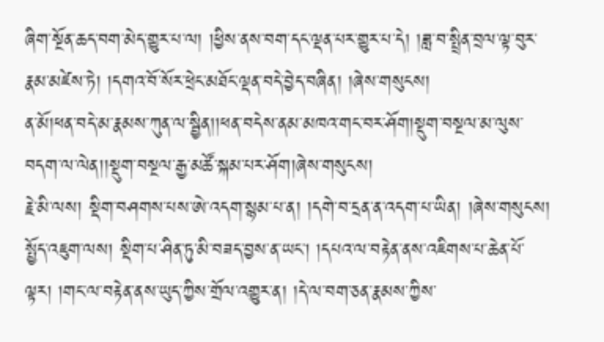ཞིག་སྔོན་ཆད་བག་མེད་གྱུར་པ་ལ། །ཕྱིས་ནས་བག་དང་ལྡན་པར་གྱུར་པ་དེ། །ཟླ་བ་སྤྲིན་བྲལ་ལྟ་བུར་རྣམ་མཛེས་ཏེ། །དགའ་བོ་སོར་ཕྲེང་མཐོང་ལྡན་བདེ་བྱེད་བཞིན། །ཞེས་གསུངས།
ན་མོ།ཕན་བདེ་མ་རྣམས་ཀུན་ལ་སྦྱིན།།ཕན་བདེས་ནམ་མཁའ་གང་བར་ཤོག།སྡུག་བསྔལ་མ་ལུས་བདག་ལ་ལེན།།སྡུག་བསྔལ་རྒྱ་མཚོ་སྐམ་པར་ཤོག།ཞེས་གསུངས།
རྗེ་མི་ལས། སྡིག་བཤགས་པས་ཨེ་འདག་སྙམ་པ་ན། །དགེ་བ་དྲན་ན་འདག་པ་ཡིན། །ཞེས་གསུངས།
སྤྱོད་འཇུག་ལས། སྡིག་པ་ཤིན་ཏུ་མི་བཟད་བྱས་ན་ཡང་། །དཔའ་ལ་བརྟེན་ནས་འཇིགས་པ་ཆེན་པོ་ལྟར། །གང་ལ་བརྟེན་ནས་ཡུད་ཀྱིས་གྲོལ་འགྱུར་ན། །དེ་ལ་བག་ཅན་རྣམས་ཀྱིས་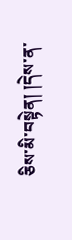ཅིས་མི་བསྟེན། །དེས་ན་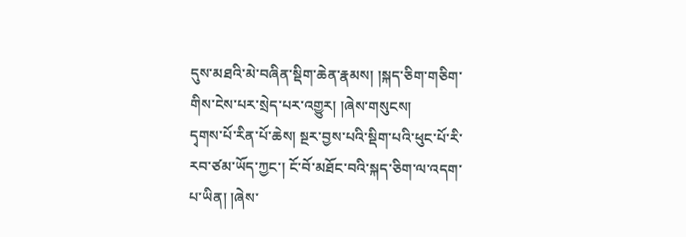དུས་མཐའི་མེ་བཞིན་སྡིག་ཆེན་རྣམས། །སྐད་ཅིག་གཅིག་གིས་ངེས་པར་སྲེད་པར་འགྱུར། །ཞེས་གསུངས།
དྭགས་པོ་རིན་པོ་ཆེས། སྔར་བྱས་པའི་སྡིག་པའི་ཕུང་པོ་རི་རབ་ཙམ་ཡོད་ཀྱང་། ངོ་བོ་མཐོང་བའི་སྐད་ཅིག་ལ་འདག་པ་ཡིན། །ཞེས་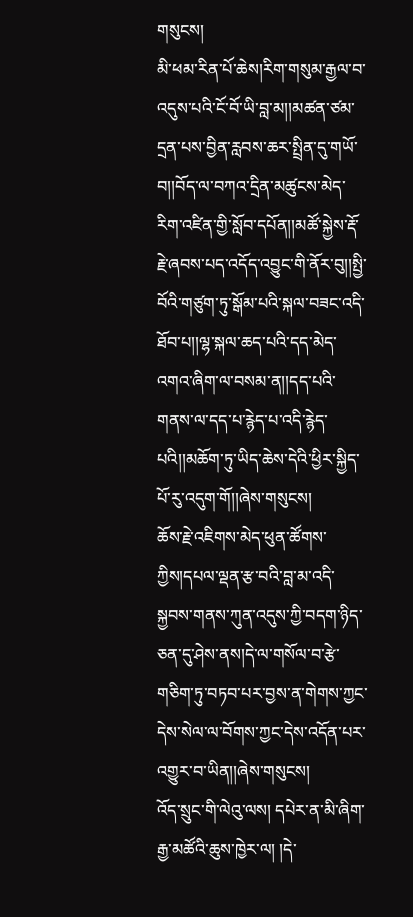གསུངས།
མི་ཕམ་རིན་པོ་ཆེས།རིག་གསུམ་རྒྱལ་བ་འདུས་པའི་ངོ་བོ་ཡི་བླ་མ།།མཚན་ཙམ་དྲན་པས་བྱིན་རླབས་ཆར་སྤྲིན་དུ་གཡོ་བ།།བོད་ལ་བཀའ་དྲིན་མཚུངས་མེད་རིག་འཛིན་གྱི་སློབ་དཔོན།།མཚོ་སྐྱེས་རྡོ་རྗེ་ཞབས་པད་འདོད་འབྱུང་གི་ནོར་བུ།།སྤྱི་བོའི་གཙུག་ཏུ་སྒོམ་པའི་སྐལ་བཟང་འདི་ཐོབ་པ།།ལྷ་སྐལ་ཆད་པའི་དད་མེད་འགའ་ཞིག་ལ་བསམ་ན།།དད་པའི་གནས་ལ་དད་པ་རྙེད་པ་འདི་རྙེད་པའི།།མཆོག་ཏུ་ཡིད་ཆེས་དེའི་ཕྱིར་སྐྱིད་པོ་རུ་འདུག་གོ།།ཞེས་གསུངས།
ཆོས་རྗེ་འཇིགས་མེད་ཕུན་ཚོགས་ཀྱིས།དཔལ་ལྡན་རྩ་བའི་བླ་མ་འདི་སྐྱབས་གནས་ཀུན་འདུས་ཀྱི་བདག་ཉིད་ཅན་དུ་ཤེས་ནས།དེ་ལ་གསོལ་བ་རྩེ་གཅིག་ཏུ་བཏབ་པར་བྱས་ན་གེགས་ཀྱང་དེས་སེལ་ལ་བོགས་ཀྱང་དེས་འདོན་པར་འགྱུར་བ་ཡིན།།ཞེས་གསུངས།
འོད་སྲུང་གི་ལེའུ་ལས། དཔེར་ན་མི་ཞིག་རྒྱ་མཚོའི་ཆུས་ཁྱེར་ལ། །དེ་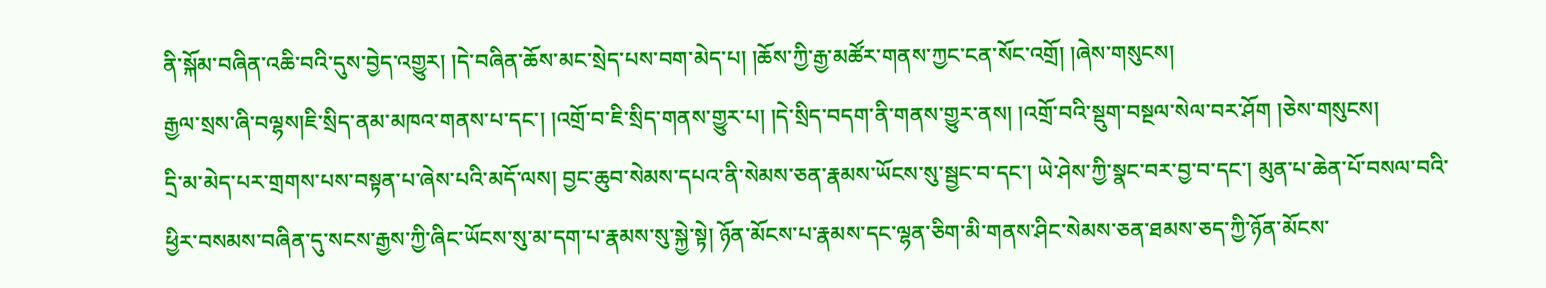ནི་སྐོམ་བཞིན་འཆི་བའི་དུས་བྱེད་འགྱུར། །དེ་བཞིན་ཆོས་མང་སྲེད་པས་བག་མེད་པ། །ཆོས་ཀྱི་རྒྱ་མཚོར་གནས་ཀྱང་ངན་སོང་འགྲོ། །ཞེས་གསུངས།
རྒྱལ་སྲས་ཞི་བལྷས།ཇི་སྲིད་ནམ་མཁའ་གནས་པ་དང་། །འགྲོ་བ་ཇི་སྲིད་གནས་གྱུར་པ། །དེ་སྲིད་བདག་ནི་གནས་གྱུར་ནས། །འགྲོ་བའི་སྡུག་བསྔལ་སེལ་བར་ཤོག །ཅེས་གསུངས།
དྲི་མ་མེད་པར་གྲགས་པས་བསྟན་པ་ཞེས་པའི་མདོ་ལས། བྱང་ཆུབ་སེམས་དཔའ་ནི་སེམས་ཅན་རྣམས་ཡོངས་སུ་སྦྱང་བ་དང་། ཡེ་ཤེས་ཀྱི་སྣང་བར་བྱ་བ་དང་། མུན་པ་ཆེན་པོ་བསལ་བའི་ཕྱིར་བསམས་བཞིན་དུ་སངས་རྒྱས་ཀྱི་ཞིང་ཡོངས་སུ་མ་དག་པ་རྣམས་སུ་སྐྱེ་སྟེ། ཉོན་མོངས་པ་རྣམས་དང་ལྷན་ཅིག་མི་གནས་ཤིང་སེམས་ཅན་ཐམས་ཅད་ཀྱི་ཉོན་མོངས་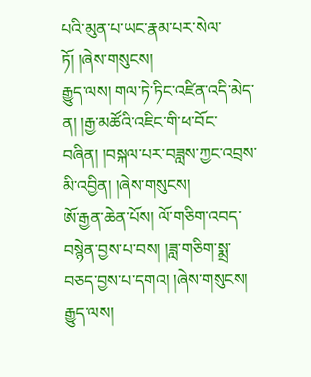པའི་མུན་པ་ཡང་རྣམ་པར་སེལ་ཏོ། །ཞེས་གསུངས།
རྒྱུད་ལས། གལ་ཏེ་ཏིང་འཛིན་འདི་མེད་ན། །རྒྱ་མཚོའི་འཇིང་གི་ཕ་བོང་བཞིན། །བསྐལ་པར་བཟླས་ཀྱང་འབྲས་མི་འབྱིན། །ཞེས་གསུངས།
ཨོ་རྒྱན་ཆེན་པོས། ལོ་གཅིག་འབད་བསྙེན་བྱས་པ་བས། །ཟླ་གཅིག་སྨྲ་བཅད་བྱས་པ་དགའ། །ཞེས་གསུངས།
རྒྱུད་ལས།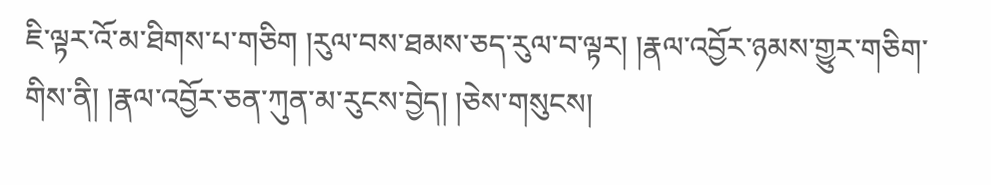ཇི་ལྟར་འོ་མ་ཐིགས་པ་གཅིག །རུལ་བས་ཐམས་ཅད་རུལ་བ་ལྟར། །རྣལ་འབྱོར་ཉམས་གྱུར་གཅིག་གིས་ནི། །རྣལ་འབྱོར་ཅན་ཀུན་མ་རུངས་བྱེད། །ཅེས་གསུངས།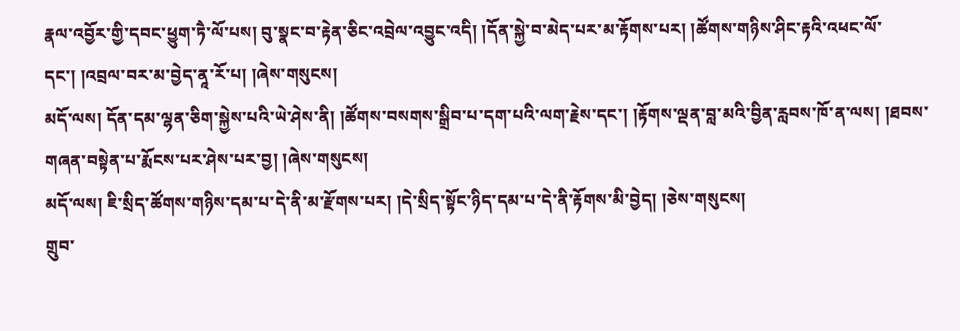རྣལ་འབྱོར་གྱི་དབང་ཕྱུག་ཏཻ་ལོ་པས། བུ་སྣང་བ་རྟེན་ཅིང་འབྲེལ་འབྱུང་འདི། །དོན་སྐྱེ་བ་མེད་པར་མ་རྟོགས་པར། །ཚོགས་གཉིས་ཤིང་རྟའི་འཕང་ལོ་དང་། །འབྲལ་བར་མ་བྱེད་ནཱ་རོ་པ། །ཞེས་གསུངས།
མདོ་ལས། དོན་དམ་ལྷན་ཅིག་སྐྱེས་པའི་ཡེ་ཤེས་ནི། །ཚོགས་བསགས་སྒྲིབ་པ་དག་པའི་ལག་རྗེས་དང་། །རྟོགས་ལྡན་བླ་མའི་བྱིན་རླབས་ཁོ་ན་ལས། །ཐབས་གཞན་བསྟེན་པ་རྨོངས་པར་ཤེས་པར་བྱ། །ཞེས་གསུངས།
མདོ་ལས། ཇི་སྲིད་ཚོགས་གཉིས་དམ་པ་དེ་ནི་མ་རྫོགས་པར། །དེ་སྲིད་སྟོང་ཉིད་དམ་པ་དེ་ནི་རྟོགས་མི་བྱེད། །ཅེས་གསུངས།
གྲུབ་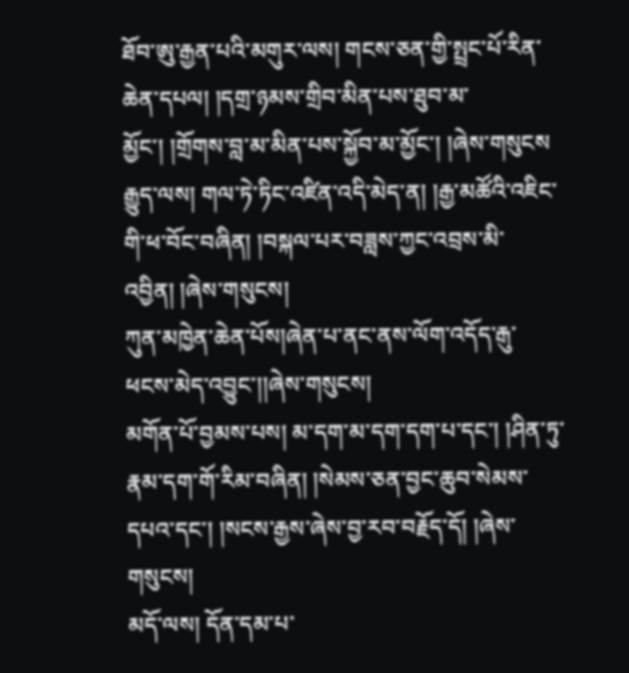ཐོབ་ཨུ་རྒྱན་པའི་མགུར་ལས། གངས་ཅན་གྱི་སྤྲང་པོ་རིན་ཆེན་དཔལ། །དགྲ་ཉམས་གྲིབ་མིན་པས་ཐུབ་མ་མྱོང་། །གྲོགས་བླ་མ་མིན་པས་སྐྱོབ་མ་མྱོང་། །ཞེས་གསུངས
རྒྱུད་ལས། གལ་ཏེ་ཏིང་འཛིན་འདི་མེད་ན། །རྒྱ་མཚོའི་འཇིང་གི་ཕ་བོང་བཞིན། །བསྐལ་པར་བཟླས་ཀྱང་འབྲས་མི་འབྱིན། །ཞེས་གསུངས།
ཀུན་མཁྱེན་ཆེན་པོས།ཞེན་པ་ནང་ནས་ལོག་འདོད་རྒུ་ཕངས་མེད་འབྱུང་།།ཞེས་གསུངས།
མགོན་པོ་བྱམས་པས། མ་དག་མ་དག་དག་པ་དང་། །ཤིན་ཏུ་རྣམ་དག་གོ་རིམ་བཞིན། །སེམས་ཅན་བྱང་ཆུབ་སེམས་དཔའ་དང་། །སངས་རྒྱས་ཞེས་བྱ་རབ་བརྗོད་དོ། །ཞེས་གསུངས།
མདོ་ལས། དོན་དམ་པ་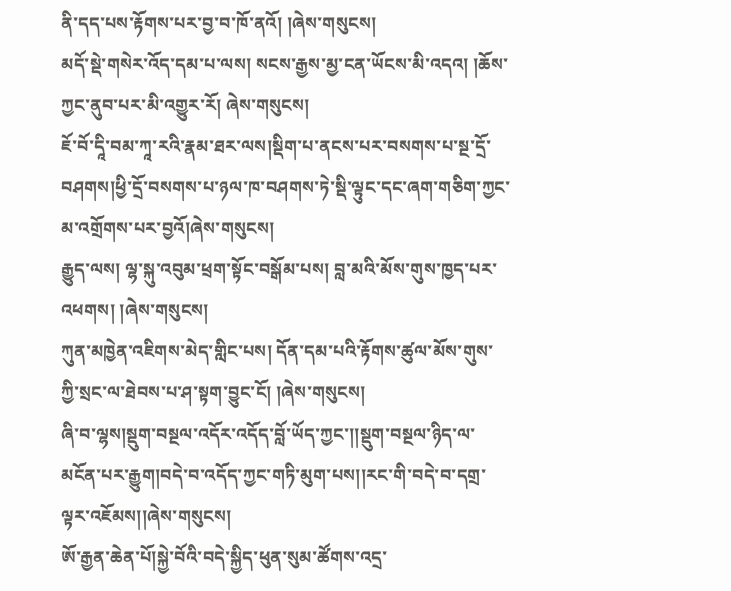ནི་དད་པས་རྟོགས་པར་བྱ་བ་ཁོ་ནའོ། །ཞེས་གསུངས།
མདོ་སྡེ་གསེར་འོད་དམ་པ་ལས། སངས་རྒྱས་མྱ་ངན་ཡོངས་མི་འདའ། །ཆོས་ཀྱང་ནུབ་པར་མི་འགྱུར་རོ། ཞེས་གསུངས།
ཇོ་བོ་དཱི་བམ་ཀཱ་རའི་རྣམ་ཐར་ལས།སྡིག་པ་ནངས་པར་བསགས་པ་སྔ་དྲོ་བཤགས།ཕྱི་དྲོ་བསགས་པ་ཉལ་ཁ་བཤགས་ཏེ་སྡི་ལྟུང་དང་ཞག་གཅིག་ཀྱང་མ་འགྲོགས་པར་བྱའོ།ཞེས་གསུངས།
རྒྱུད་ལས། ལྷ་སྐུ་འབུམ་ཕྲག་སྟོང་བསྒོམ་པས། བླ་མའི་མོས་གུས་ཁྱད་པར་འཕགས། །ཞེས་གསུངས།
ཀུན་མཁྱེན་འཇིགས་མེད་གླིང་པས། དོན་དམ་པའི་རྟོགས་ཚུལ་མོས་གུས་ཀྱི་སྲང་ལ་ཐེབས་པ་ཤ་སྟག་བྱུང་ངོ། །ཞེས་གསུངས།
ཞི་བ་ལྷས།སྡུག་བསྔལ་འདོར་འདོད་བློ་ཡོད་ཀྱང་།།སྡུག་བསྔལ་ཉིད་ལ་མངོན་པར་རྒྱུག།བདེ་བ་འདོད་ཀྱང་གཏི་མུག་པས།།རང་གི་བདེ་བ་དགྲ་ལྟར་འཇོམས།།ཞེས་གསུངས།
ཨོ་རྒྱན་ཆེན་པོ།སྐྱེ་བོའི་བདེ་སྐྱིད་ཕུན་སུམ་ཚོགས་འདྲ་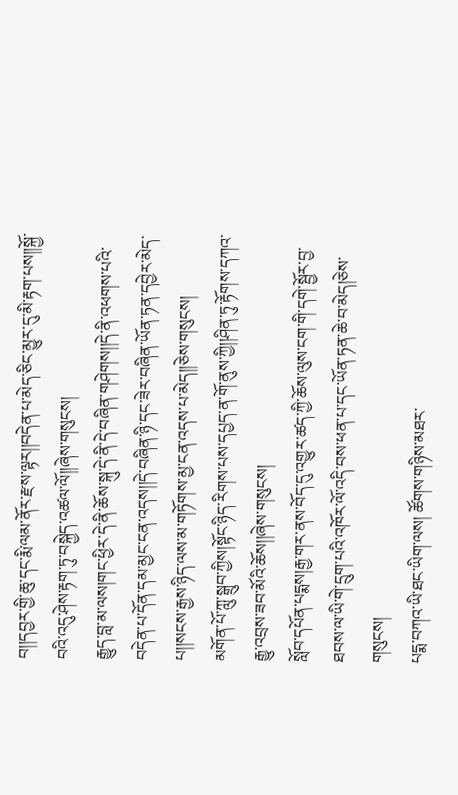བ།།དབྱར་གྱི་ཆུ་དང་རྨི་ལམ་ནོར་རྫས་ལྟར།།བདེན་པ་མེད་ཅིང་མྱུར་དུ་མི་རྟག་པས།།སྐྱོ་བའི་འདུ་ཤེས་རྟག་ཏུ་བསྐྱེད་འཚལ་ལོ།།ཞེས་གསུངས།
རྒྱུད་བླ་མ་ལས།གང་ཕྱིར་དེ་ནི་ཆོས་སྐུ་དེ་ནི་དེ་བཞིན་གཤེགས།།དེ་ནི་འཕགས་པའི་བདེན་པ་དོན་དམ་མྱང་ངན་འདས།།དེ་བཞིན་ཉི་དང་ཟེར་བཞིན་ཡོན་ཏན་དབྱེར་མེད་པ།།སངས་རྒྱས་ཉིད་ལས་མ་གཏོགས་མྱ་ངན་འདས་པ་མེད།།ཅེས་གསུངས།
མགོན་པོ་ཀླུ་སྒྲུབ་ཀྱིས།སྟོང་ཉིད་རིགས་པས་དཔྱད་ན་གོ་ནུས་ཀྱི།།ཤིན་ཏུ་རྟོགས་དཀའ་རྒྱུ་འབྲས་ཟབ་མོའི་ཆོས།།ཞེས་གསུངས།
སློབ་དཔོན་པདྨས།རྒྱ་གར་ནས་བོད་དུ་འགྱུར་ཚད་ཀྱི་ཆོས་ལུས་ངག་གི་དགེ་སྦྱོར་བྱ་ཐབས་ལ་ཡི་གེ་དྲུག་པའི་འཁོར་ལོ་འདི་བས་ཕན་པ་དང་ཡོན་ཏན་ཆེ་བ་མེད།ཅེས་གསུངས།
པདྨ་བཀའ་ཡི་ཐང་ཡིག་ལས། ཚོགས་གཉིས་མཐར་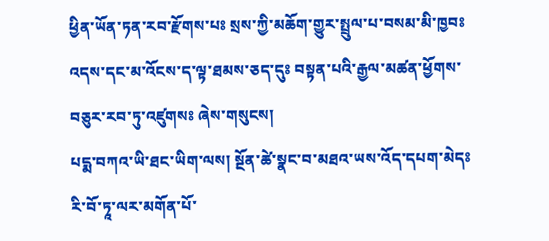ཕྱིན་ཡོན་ཏན་རབ་རྫོགས་པཿ སྲས་ཀྱི་མཆོག་གྱུར་སྤྲུལ་པ་བསམ་མི་ཁྱབཿ འདས་དང་མ་འོངས་ད་ལྟ་ཐམས་ཅད་དུཿ བསྟན་པའི་རྒྱལ་མཚན་ཕྱོགས་བཅུར་རབ་ཏུ་འཛུགསཿ ཞེས་གསུངས།
པདྨ་བཀའ་ཡི་ཐང་ཡིག་ལས། སྔོན་ཚེ་སྣང་བ་མཐའ་ཡས་འོད་དཔག་མེདཿ རི་བོ་ཏཱ་ལར་མགོན་པོ་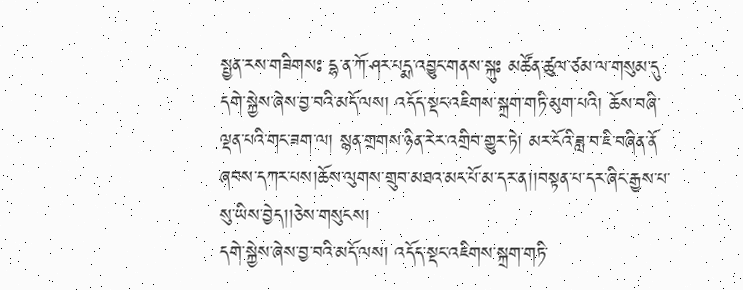སྤྱན་རས་གཟིགསཿ དྷ་ན་ཀོ་ཤར་པདྨ་འབྱུང་གནས་སྐུཿ མཚོན་ཚུལ་ཙམ་ལ་གསུམ་དུ
དགེ་སྐྱེས་ཞེས་བྱ་བའི་མདོ་ལས། འདོད་སྡང་འཇིགས་སྐྲག་གཏི་མུག་པའི། ཆོས་བཞི་ལྡན་པའི་གང་ཟག་ལ། སྙན་གྲགས་ཉིན་རེར་འགྲིབ་གྱུར་ཏེ། མར་ངོའི་ཟླ་བ་ཇི་བཞིན་ནོ
ཞབས་དཀར་པས།ཆོས་ལུགས་གྲུབ་མཐའ་མང་པོ་མ་དར་ན།།བསྟན་པ་དར་ཞིང་རྒྱས་པ་སུ་ཡིས་བྱེད།།ཅེས་གསུངས།
དགེ་སྐྱེས་ཞེས་བྱ་བའི་མདོ་ལས། འདོད་སྡང་འཇིགས་སྐྲག་གཏི་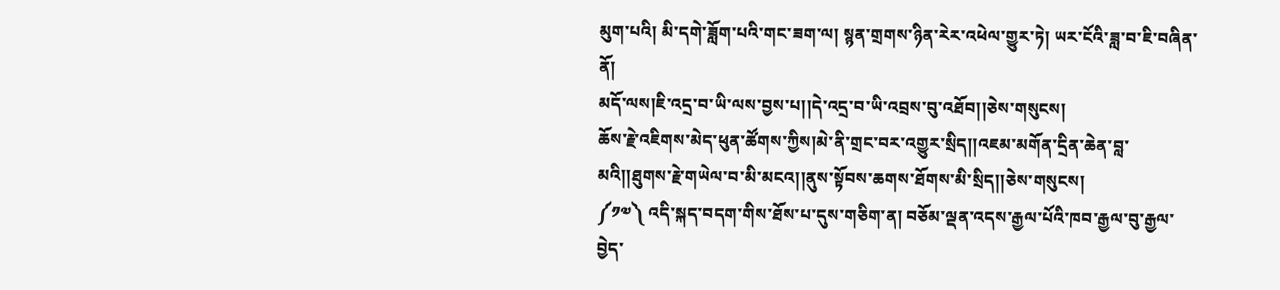མུག་པའི། མི་དགེ་ཟློག་པའི་གང་ཟག་ལ། སྙན་གྲགས་ཉིན་རེར་འཕེལ་གྱུར་ཏེ། ཡར་ངོའི་ཟླ་བ་ཇི་བཞིན་ནོ།
མདོ་ལས།ཇི་འདྲ་བ་ཡི་ལས་བྱས་པ།།དེ་འདྲ་བ་ཡི་འབྲས་བུ་འཐོབ།།ཅེས་གསུངས།
ཆོས་རྗེ་འཇིགས་མེད་ཕུན་ཚོགས་ཀྱིས།མེ་ནི་གྲང་བར་འགྱུར་སྲིད།།འཇམ་མགོན་དྲིན་ཆེན་བླ་མའི།།ཐུགས་རྗེ་གཡེལ་བ་མི་མངའ།།ནུས་སྟོབས་ཆགས་ཐོགས་མི་སྲིད།།ཅེས་གསུངས།
༼༡༧༽ འདི་སྐད་བདག་གིས་ཐོས་པ་དུས་གཅིག་ན། བཅོམ་ལྡན་འདས་རྒྱལ་པོའི་ཁབ་རྒྱལ་བུ་རྒྱལ་བྱེད་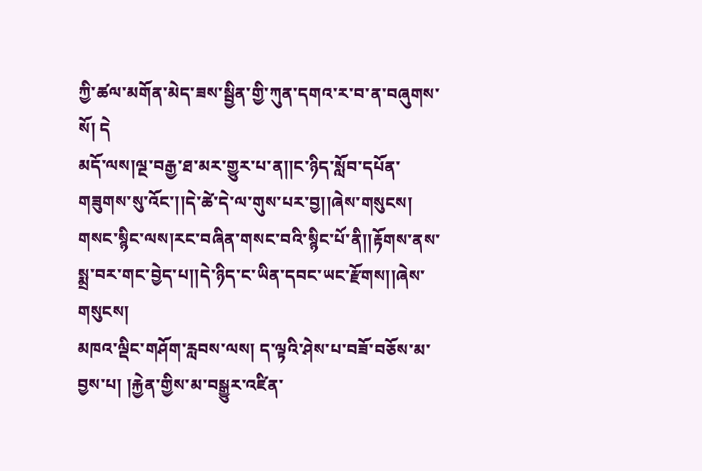ཀྱི་ཚལ་མགོན་མེད་ཟས་སྦྱིན་གྱི་ཀུན་དགའ་ར་བ་ན་བཞུགས་སོ། དེ
མདོ་ལས།ལྔ་བརྒྱ་ཐ་མར་གྱུར་པ་ན།།ང་ཉིད་སློབ་དཔོན་གཟུགས་སུ་འོང་།།དེ་ཚེ་དེ་ལ་གུས་པར་བྱ།།ཞེས་གསུངས།
གསང་སྙིང་ལས།རང་བཞིན་གསང་བའི་སྙིང་པོ་ནི།།རྟོགས་ནས་སྨྲ་བར་གང་བྱེད་པ།།དེ་ཉིད་ང་ཡིན་དབང་ཡང་རྫོགས།།ཞེས་གསུངས།
མཁའ་ལྡིང་གཤོག་རླབས་ལས། ད་ལྟའི་ཤེས་པ་བཟོ་བཅོས་མ་བྱས་པ། །རྐྱེན་གྱིས་མ་བསྒྱུར་འཛིན་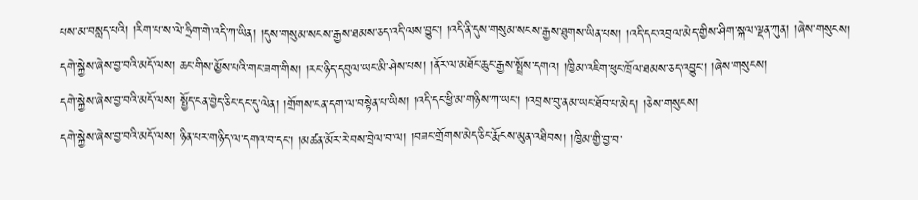པས་མ་བསླད་པའི། །རིག་པ་ས་ལེ་ཧྲིག་གེ་འདི་ཀ་ཡིན། །དུས་གསུམ་སངས་རྒྱས་ཐམས་ཅད་འདི་ལས་བྱུང་། །འདི་ནི་དུས་གསུམ་སངས་རྒྱས་ཐུགས་ཡིན་པས། །འདི་དང་འབྲལ་མེད་གྱིས་ཤིག་སྐལ་ལྡན་ཀུན། །ཞེས་གསུངས།
དགེ་སྐྱེས་ཞེས་བྱ་བའི་མདོ་ལས། ཆང་གིས་མྱོས་པའི་གང་ཟག་གིས། །རང་ཉིད་དབུལ་ཡང་མི་ཤེས་པས། །ནོར་ལ་མཐོང་ཆུང་རྒྱས་སྤྲོས་དགའ། །ཁྱིམ་འཇིག་ཕུང་ཁྲོལ་ཐམས་ཅད་འབྱུང་། །ཞེས་གསུངས།
དགེ་སྐྱེས་ཞེས་བྱ་བའི་མདོ་ལས། སྤྱོད་ངན་བྱེད་ཅིང་དང་དུ་ལེན། །གྲོགས་ངན་དག་ལ་བསྟེན་པ་ཡིས། །འདི་དང་ཕྱི་མ་གཉིས་ཀ་ཡང་། །འབྲས་བུ་ནམ་ཡང་ཐོབ་པ་མེད། །ཅེས་གསུངས།
དགེ་སྐྱེས་ཞེས་བྱ་བའི་མདོ་ལས། ཉིན་པར་གཉིད་ལ་དགའ་བ་དང་། །མཚན་མོར་རེ་བས་བྲེལ་བ་ལ། །བཟང་གྲོགས་མེད་ཅིང་རྨོངས་མུན་འཐིབས། །ཁྱིམ་གྱི་བྱ་བ་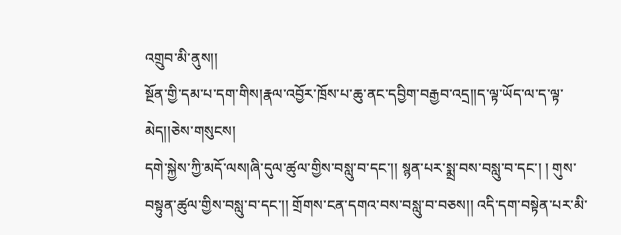འགྲུབ་མི་ནུས།།
སྔོན་གྱི་དམ་པ་དག་གིས།རྣལ་འབྱོར་ཁྲོས་པ་ཆུ་ནང་དབྱིག་བརྒྱབ་འདྲ།།ད་ལྟ་ཡོད་ལ་ད་ལྟ་མེད།།ཅེས་གསུངས།
དགེ་སྐྱེས་ཀྱི་མདོ་ལས།ཞི་དུལ་ཚུལ་གྱིས་བསླུ་བ་དང་།། སྙན་པར་སྨྲ་བས་བསླུ་བ་དང་། ། གུས་བསྟུན་ཚུལ་གྱིས་བསླུ་བ་དང་།། གྲོགས་ངན་དགའ་བས་བསླུ་བ་བཅས།། འདི་དག་བསྟེན་པར་མི་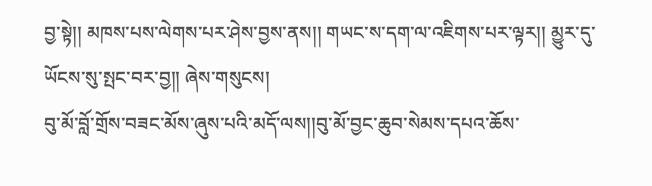བྱ་སྟེ།། མཁས་པས་ལེགས་པར་ཤེས་བྱས་ནས།། གཡང་ས་དག་ལ་འཇིགས་པར་ལྟར།། མྱུར་དུ་ཡོངས་སུ་སྤང་བར་བྱ།། ཞེས་གསུངས།
བུ་མོ་བློ་གྲོས་བཟང་མོས་ཞུས་པའི་མདོ་ལས།།བུ་མོ་བྱང་ཆུབ་སེམས་དཔའ་ཆོས་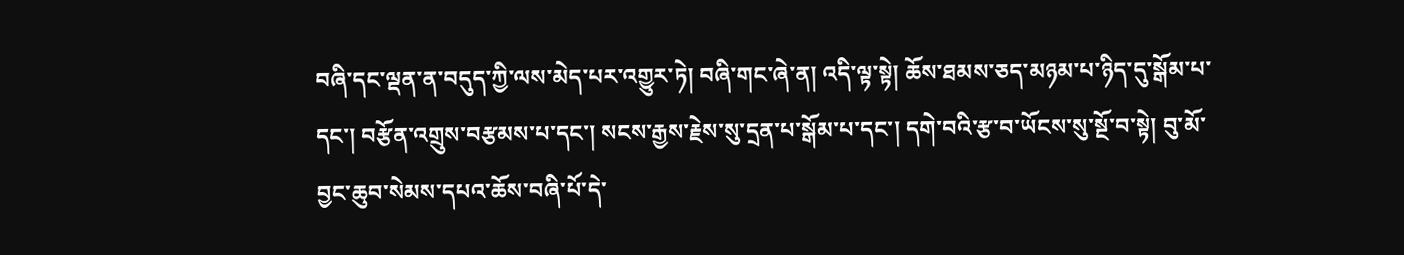བཞི་དང་ལྡན་ན་བདུད་ཀྱི་ལས་མེད་པར་འགྱུར་ཏེ། བཞི་གང་ཞེ་ན། འདི་ལྟ་སྟེ། ཆོས་ཐམས་ཅད་མཉམ་པ་ཉིད་དུ་སྒོམ་པ་དང་། བརྩོན་འགྲུས་བརྩམས་པ་དང་། སངས་རྒྱས་རྗེས་སུ་དྲན་པ་སྒོམ་པ་དང་། དགེ་བའི་རྩ་བ་ཡོངས་སུ་སྔོ་བ་སྟེ། བུ་མོ་བྱང་ཆུབ་སེམས་དཔའ་ཆོས་བཞི་པོ་དེ་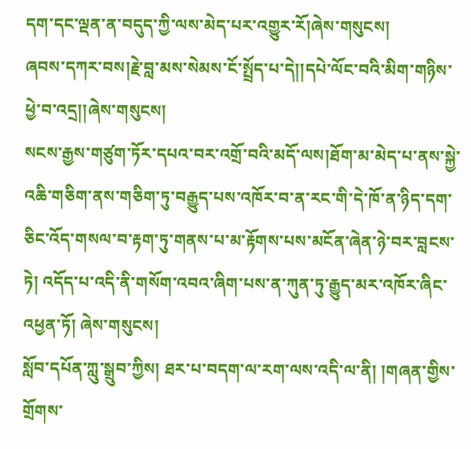དག་དང་ལྡན་ན་བདུད་ཀྱི་ལས་མེད་པར་འགྱུར་རོ།ཞེས་གསུངས།
ཞབས་དཀར་བས།རྗེ་བླ་མས་སེམས་ངོ་སྤྲོད་པ་དེ།།དཔེ་ལོང་བའི་མིག་གཉིས་ཕྱེ་བ་འདྲ།།ཞེས་གསུངས།
སངས་རྒྱས་གཙུག་ཏོར་དཔའ་བར་འགྲོ་བའི་མདོ་ལས།ཐོག་མ་མེད་པ་ནས་སྐྱེ་འཆི་གཅིག་ནས་གཅིག་ཏུ་བརྒྱུད་པས་འཁོར་བ་ན་རང་གི་དེ་ཁོ་ན་ཉིད་དག་ཅིང་འོད་གསལ་བ་རྟག་ཏུ་གནས་པ་མ་རྟོགས་པས་མངོན་ཞེན་ཉེ་བར་བླངས་ཏེ། འདོད་པ་འདི་ནི་གསོག་འབའ་ཞིག་པས་ན་ཀུན་ཏུ་རྒྱུད་མར་འཁོར་ཞིང་འཕྱན་ཏོ། ཞེས་གསུངས།
སློབ་དཔོན་ཀླུ་སྒྲུབ་ཀྱིས། ཐར་པ་བདག་ལ་རག་ལས་འདི་ལ་ནི། །གཞན་གྱིས་གྲོགས་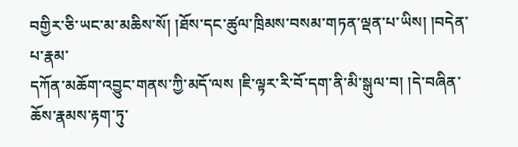བགྱིར་ཅི་ཡང་མ་མཆིས་སོ། །ཐོས་དང་ཚུལ་ཁྲིམས་བསམ་གཏན་ལྡན་པ་ཡིས། །བདེན་པ་རྣམ་
དཀོན་མཆོག་འབྱུང་གནས་ཀྱི་མདོ་ལས །ཇི་ལྟར་རི་བོ་དག་ནི་མི་སྒུལ་བ། །དེ་བཞིན་ཆོས་རྣམས་རྟག་ཏུ་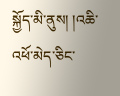སྐྱོད་མི་ནུས། །འཆི་འཕོ་མེད་ཅིང་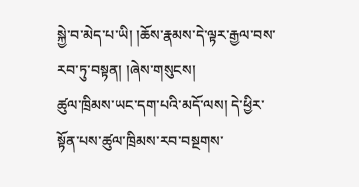སྐྱེ་བ་མེད་པ་ཡི། །ཆོས་རྣམས་དེ་ལྟར་རྒྱལ་བས་རབ་ཏུ་བསྟན། །ཞེས་གསུངས།
ཚུལ་ཁྲིམས་ཡང་དག་པའི་མདོ་ལས། དེ་ཕྱིར་སྟོན་པས་ཚུལ་ཁྲིམས་རབ་བསྔགས་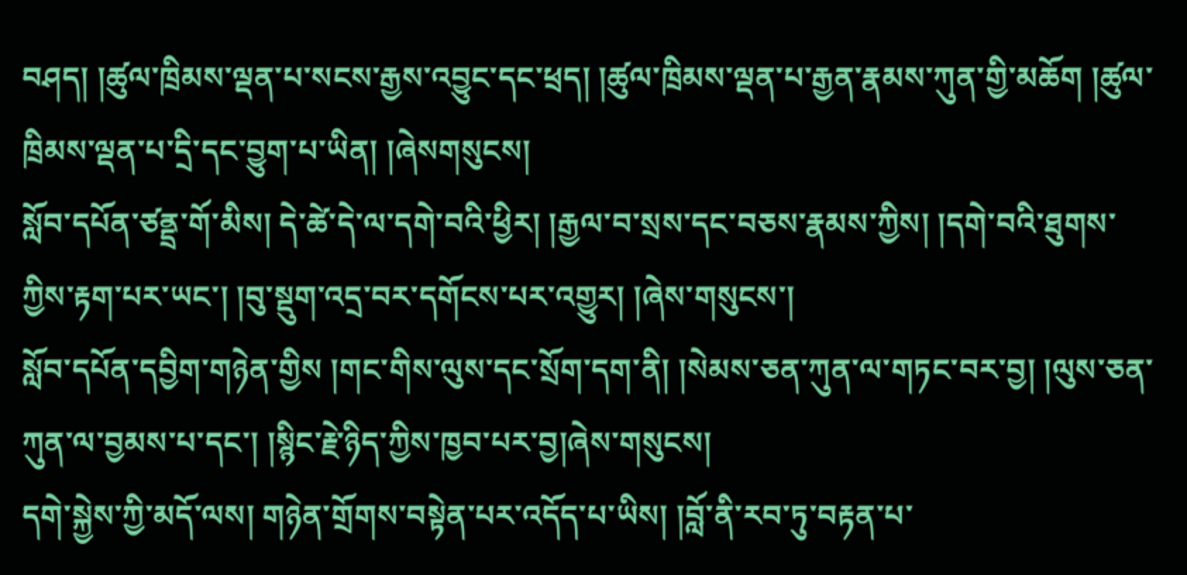བཤད། །ཚུལ་ཁྲིམས་ལྡན་པ་སངས་རྒྱས་འབྱུང་དང་ཕྲད། །ཚུལ་ཁྲིམས་ལྡན་པ་རྒྱན་རྣམས་ཀུན་གྱི་མཆོག །ཚུལ་ཁྲིམས་ལྡན་པ་དྲི་དང་བྱུག་པ་ཡིན། །ཞེསགསུངས།
སློབ་དཔོན་ཙནྡྲ་གོ་མིས། དེ་ཚེ་དེ་ལ་དགེ་བའི་ཕྱིར། །རྒྱལ་བ་སྲས་དང་བཅས་རྣམས་ཀྱིས། །དགེ་བའི་ཐུགས་ཀྱིས་རྟག་པར་ཡང་། །བུ་སྡུག་འདྲ་བར་དགོངས་པར་འགྱུར། །ཞེས་གསུངས་།
སློབ་དཔོན་དབྱིག་གཉེན་གྱིས །གང་གིས་ལུས་དང་སྲོག་དག་ནི། །སེམས་ཅན་ཀུན་ལ་གཏང་བར་བྱ། །ལུས་ཅན་ཀུན་ལ་བྱམས་པ་དང་། །སྙིང་རྗེ་ཉིད་ཀྱིས་ཁྱབ་པར་བྱ།ཞེས་གསུངས།
དགེ་སྐྱེས་ཀྱི་མདོ་ལས། གཉེན་གྲོགས་བསྟེན་པར་འདོད་པ་ཡིས། །བློ་ནི་རབ་ཏུ་བརྟན་པ་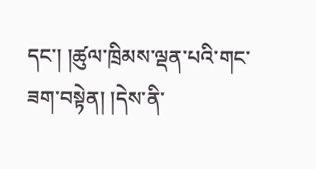དང་། །ཚུལ་ཁྲིམས་ལྡན་པའི་གང་ཟག་བསྟེན། །དེས་ནི་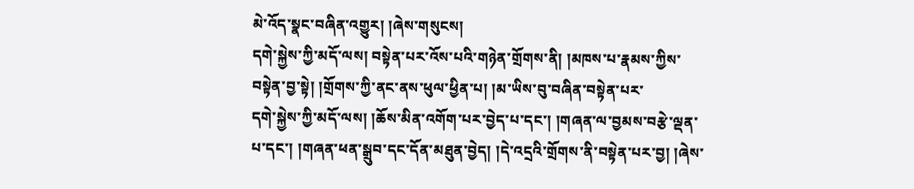མེ་འོད་སྣང་བཞིན་འགྱུར། །ཞེས་གསུངས།
དགེ་སྐྱེས་ཀྱི་མདོ་ལས། བསྟེན་པར་འོས་པའི་གཉེན་གྲོགས་ནི། །མཁས་པ་རྣམས་ཀྱིས་བསྟེན་བྱ་སྟེ། །གྲོགས་ཀྱི་ནང་ནས་ཕུལ་ཕྱིན་པ། །མ་ཡིས་བུ་བཞིན་བསྟེན་པར་
དགེ་སྐྱེས་ཀྱི་མདོ་ལས། །ཆོས་མིན་འགོག་པར་བྱེད་པ་དང་། །གཞན་ལ་བྱམས་བརྩེ་ལྡན་པ་དང་། །གཞན་ཕན་སྒྲུབ་དང་དོན་མཐུན་བྱེད། །དེ་འདྲའི་གྲོགས་ནི་བསྟེན་པར་བྱ། །ཞེས་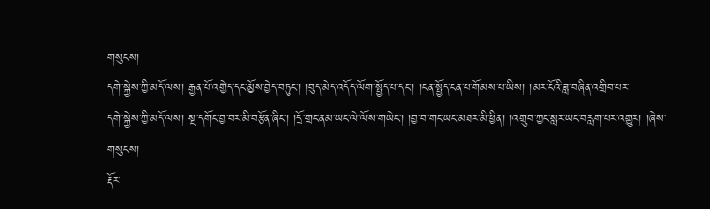གསུངས།
དགེ་སྐྱེས་ཀྱི་མདོ་ལས། རྒྱན་པོ་འགྱེད་དང་མྱོས་བྱེད་བཏུང་། །བུད་མེད་འདོད་ལོག་སྤྱོད་པ་དང་། །ངན་སྤྱོད་ངན་པ་གོམས་པ་ཡིས། །མར་ངོའི་ཟླ་བཞིན་འགྲིབ་པར་
དགེ་སྐྱེས་ཀྱི་མདོ་ལས། སྔ་དགོང་བྱ་བར་མི་བརྩོན་ཞིང་། །དྲོ་གྲང་ནམ་ཡང་ལེ་ལོས་གཡེང་། །བྱ་བ་གང་ཡང་མཐར་མི་ཕྱིན། །འགྲུབ་ཀྱང་སླར་ཡང་བརླག་པར་འགྱུར། །ཞེས་གསུངས།
རྡོར་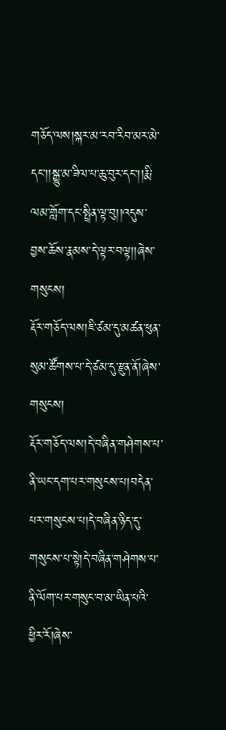གཅོད་ལས།སྐར་མ་རབ་རིབ་མར་མེ་དང་།།སྒྱུ་མ་ཟིལ་པ་ཆུ་བུར་དང་།།རྨི་ལམ་གློག་དང་སྤྲིན་ལྟ་བུ།།འདུས་བྱས་ཆོས་རྣམས་དེ་ལྟར་བལྟ།།ཞེས་གསུངས།
རྡོར་གཅོད་ལས།ཇི་ཙམ་དུ་མཚན་ཕུན་སུམ་ཚོགས་པ་དེ་ཙམ་དུ་རྫུན་ནོ།ཞེས་གསུངས།
རྡོར་གཅོད་ལས།དེ་བཞིན་གཤེགས་པ་ནི་ཡང་དག་པར་གསུངས་པ།བདེན་པར་གསུངས་པ།དེ་བཞིན་ཉིད་དུ་གསུངས་པ་སྟེ།དེ་བཞིན་གཤེགས་པ་ནི་ལོག་པར་གསུང་བ་མ་ཡིན་པའི་ཕྱིར་རོ།ཞེས་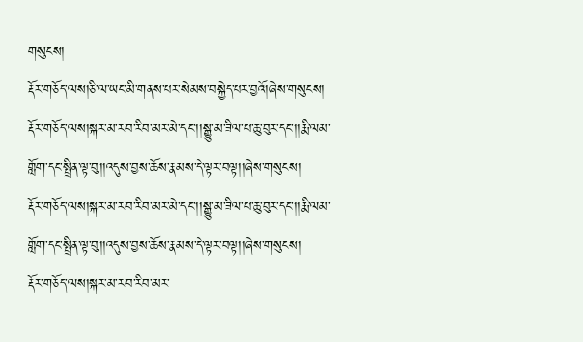གསུངས།
རྡོར་གཅོད་ལས།ཅི་ལ་ཡང་མི་གནས་པར་སེམས་བསྐྱེད་པར་བྱའོ།ཞེས་གསུངས།
རྡོར་གཅོད་ལས།སྐར་མ་རབ་རིབ་མར་མེ་དང་།།སྒྱུ་མ་ཟིལ་པ་ཆུ་བུར་དང་།།རྨི་ལམ་གློག་དང་སྤྲིན་ལྟ་བུ།།འདུས་བྱས་ཆོས་རྣམས་དེ་ལྟར་བལྟ།།ཞེས་གསུངས།
རྡོར་གཅོད་ལས།སྐར་མ་རབ་རིབ་མར་མེ་དང་།།སྒྱུ་མ་ཟིལ་པ་ཆུ་བུར་དང་།།རྨི་ལམ་གློག་དང་སྤྲིན་ལྟ་བུ།།འདུས་བྱས་ཆོས་རྣམས་དེ་ལྟར་བལྟ།།ཞེས་གསུངས།
རྡོར་གཅོད་ལས།སྐར་མ་རབ་རིབ་མར་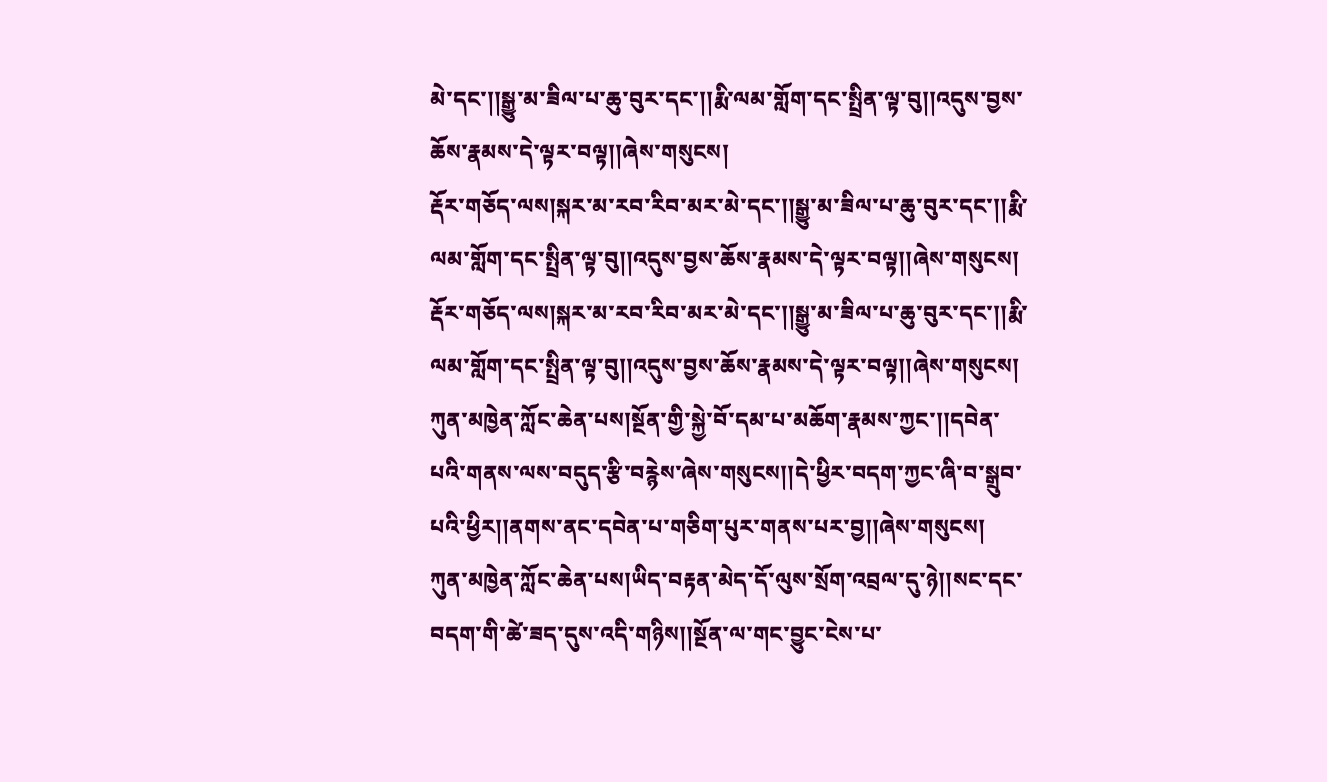མེ་དང་།།སྒྱུ་མ་ཟིལ་པ་ཆུ་བུར་དང་།།རྨི་ལམ་གློག་དང་སྤྲིན་ལྟ་བུ།།འདུས་བྱས་ཆོས་རྣམས་དེ་ལྟར་བལྟ།།ཞེས་གསུངས།
རྡོར་གཅོད་ལས།སྐར་མ་རབ་རིབ་མར་མེ་དང་།།སྒྱུ་མ་ཟིལ་པ་ཆུ་བུར་དང་།།རྨི་ལམ་གློག་དང་སྤྲིན་ལྟ་བུ།།འདུས་བྱས་ཆོས་རྣམས་དེ་ལྟར་བལྟ།།ཞེས་གསུངས།
རྡོར་གཅོད་ལས།སྐར་མ་རབ་རིབ་མར་མེ་དང་།།སྒྱུ་མ་ཟིལ་པ་ཆུ་བུར་དང་།།རྨི་ལམ་གློག་དང་སྤྲིན་ལྟ་བུ།།འདུས་བྱས་ཆོས་རྣམས་དེ་ལྟར་བལྟ།།ཞེས་གསུངས།
ཀུན་མཁྱེན་ཀློང་ཆེན་པས།སྔོན་གྱི་སྐྱེ་བོ་དམ་པ་མཆོག་རྣམས་ཀྱང་།།དབེན་པའི་གནས་ལས་བདུད་རྩི་བརྙེས་ཞེས་གསུངས།།དེ་ཕྱིར་བདག་ཀྱང་ཞི་བ་སྒྲུབ་པའི་ཕྱིར།།ནགས་ནང་དབེན་པ་གཅིག་པུར་གནས་པར་བྱ།།ཞེས་གསུངས།
ཀུན་མཁྱེན་ཀློང་ཆེན་པས།ཡིད་བརྟན་མེད་དོ་ལུས་སྲོག་འབྲལ་དུ་ཉེ།།སང་དང་བདག་གི་ཚེ་ཟད་དུས་འདི་གཉིས།།སྔོན་ལ་གང་བྱུང་ངེས་པ་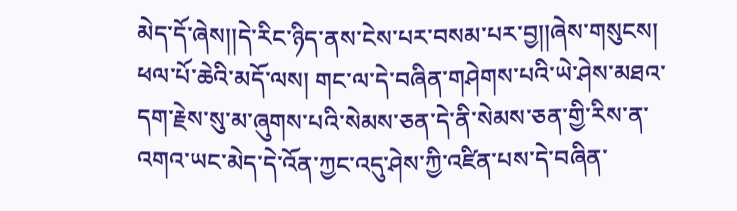མེད་དོ་ཞེས།།དེ་རིང་ཉིད་ནས་ངེས་པར་བསམ་པར་བྱ།།ཞེས་གསུངས།
ཕལ་པོ་ཆེའི་མདོ་ལས། གང་ལ་དེ་བཞིན་གཤེགས་པའི་ཡེ་ཤེས་མཐའ་དག་རྗེས་སུ་མ་ཞུགས་པའི་སེམས་ཅན་དེ་ནི་སེམས་ཅན་གྱི་རིས་ན་འགའ་ཡང་མེད་དེ་འོན་ཀྱང་འདུ་ཤེས་ཀྱི་འཛིན་པས་དེ་བཞིན་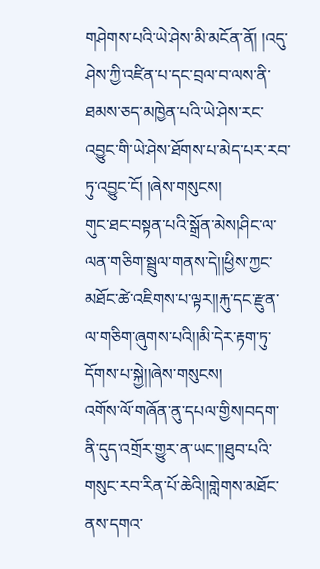གཤེགས་པའི་ཡེ་ཤེས་མི་མངོན་ནོ། །འདུ་ཤེས་ཀྱི་འཛིན་པ་དང་བྲལ་བ་ལས་ནི་ཐམས་ཅད་མཁྱེན་པའི་ཡེ་ཤེས་རང་འབྱུང་གི་ཡེ་ཤེས་ཐོགས་པ་མེད་པར་རབ་ཏུ་འབྱུང་ངོ། །ཞེས་གསུངས།
གུང་ཐང་བསྟན་པའི་སྒྲོན་མེས།ཤིང་ལ་ལན་གཅིག་སྦྲུལ་གནས་དེ།།ཕྱིས་ཀྱང་མཐོང་ཚེ་འཇིགས་པ་ལྟར།།རྐུ་དང་རྫུན་ལ་གཅིག་ཞུགས་པའི།།མི་དེར་རྟག་ཏུ་དོགས་པ་སྐྱེ།།ཞེས་གསུངས།
འགོས་ལོ་གཞོན་ནུ་དཔལ་གྱིས།བདག་ནི་དུད་འགྲོར་གྱུར་ན་ཡང་།།ཐུབ་པའི་གསུང་རབ་རིན་པོ་ཆེའི།།གླེགས་མཐོང་ནས་དགའ་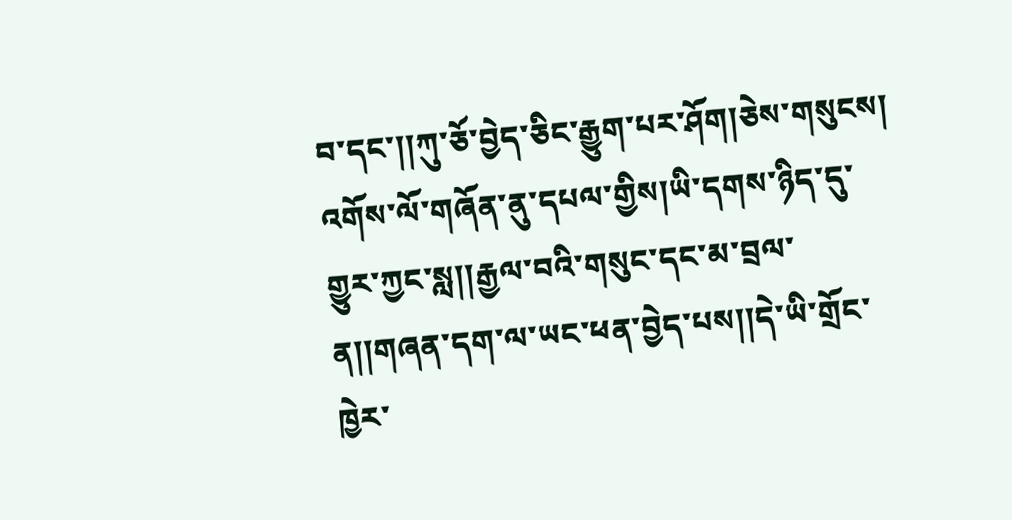བ་དང་།།ཀུ་ཅོ་བྱེད་ཅིང་རྒྱུག་པར་ཤོག།ཅེས་གསུངས།
འགོས་ལོ་གཞོན་ནུ་དཔལ་གྱིས།ཡི་དགས་ཉིད་དུ་གྱུར་ཀྱང་སླ།།རྒྱལ་བའི་གསུང་དང་མ་བྲལ་ན།།གཞན་དག་ལ་ཡང་ཕན་བྱེད་པས།།དེ་ཡི་གྲོང་ཁྱེར་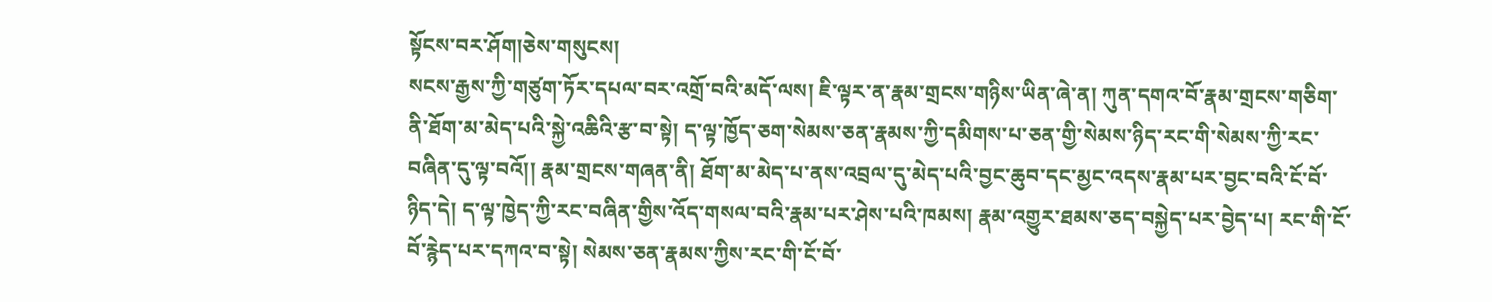སྟོངས་བར་ཤོག།ཅེས་གསུངས།
སངས་རྒྱས་ཀྱི་གཙུག་ཏོར་དཔལ་བར་འགྲོ་བའི་མདོ་ལས། ཇི་ལྟར་ན་རྣམ་གྲངས་གཉིས་ཡིན་ཞེ་ན། ཀུན་དགའ་བོ་རྣམ་གྲངས་གཅིག་ནི་ཐོག་མ་མེད་པའི་སྐྱེ་འཆིའི་རྩ་བ་སྟེ། ད་ལྟ་ཁྱོད་ཅག་སེམས་ཅན་རྣམས་ཀྱི་དམིགས་པ་ཅན་གྱི་སེམས་ཉིད་རང་གི་སེམས་ཀྱི་རང་བཞིན་དུ་ལྟ་བའོ།། རྣམ་གྲངས་གཞན་ནི། ཐོག་མ་མེད་པ་ནས་འབྲལ་དུ་མེད་པའི་བྱང་ཆུབ་དང་མྱང་འདས་རྣམ་པར་བྱང་བའི་ངོ་བོ་ཉིད་དེ། ད་ལྟ་ཁྱེད་ཀྱི་རང་བཞིན་གྱིས་འོད་གསལ་བའི་རྣམ་པར་ཤེས་པའི་ཁམས། རྣམ་འགྱུར་ཐམས་ཅད་བསྐྱེད་པར་བྱེད་པ། རང་གི་ངོ་བོ་རྙེད་པར་དཀའ་བ་སྟེ། སེམས་ཅན་རྣམས་ཀྱིས་རང་གི་ངོ་བོ་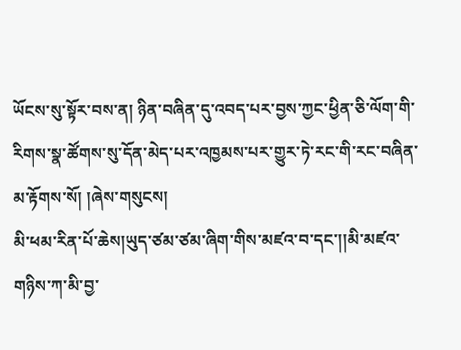ཡོངས་སུ་སྟོར་བས་ན། ཉིན་བཞིན་དུ་འབད་པར་བྱས་ཀྱང་ཕྱིན་ཅི་ལོག་གི་རིགས་སྣ་ཚོགས་སུ་དོན་མེད་པར་འཁྱམས་པར་གྱུར་ཏེ་རང་གི་རང་བཞིན་མ་རྟོགས་སོ། །ཞེས་གསུངས།
མི་ཕམ་རིན་པོ་ཆེས།ཡུད་ཙམ་ཙམ་ཞིག་གིས་མཛའ་བ་དང་།།མི་མཛའ་གཉིས་ཀ་མི་བྱ་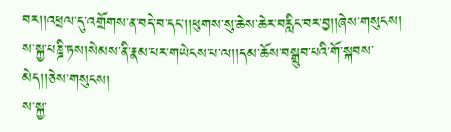བར།།འཕྲལ་དུ་འགྲོགས་ན་བདེ་བ་དང་།།ཕུགས་སུ་ཆེས་ཆེར་བརླིང་བར་བྱ།།ཞེས་གསུངས།
ས་སྐྱ་པཎྜི་ཏས།སེམས་ནི་རྣམ་པར་གཡེངས་པ་ལ།།དམ་ཆོས་བསྒྲུབ་པའི་གོ་སྐབས་མེད།།ཅེས་གསུངས།
ས་སྐྱ་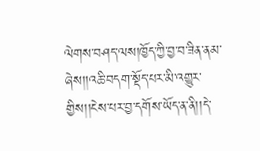ལེགས་བཤད་ལས།ཁྱོད་ཀྱི་བྱ་བ་ཟིན་ནམ་ཞེས།།འཆི་བདག་སྡོད་པར་མི་འགྱུར་གྱིས།།ངེས་པར་བྱ་དགོས་ཡོད་ན་ནི།།དེ་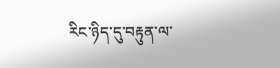རིང་ཉིད་དུ་བརྟུན་ལ་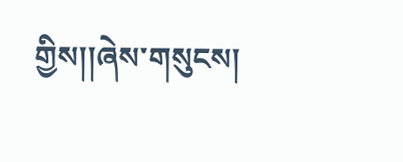གྱིས།།ཞེས་གསུངས།